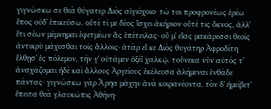γιγνώσκω σε θεὰ θύγατερ Διὸς αἰγιόχοιο· τώ τοι προφρονέως ἐρέω ἔπος οὐδʼ ἐπικεύσω. οὔτέ τί με δέος ἴσχει ἀκήριον οὔτέ τις ὄκνος, ἀλλʼ ἔτι σέων μέμνημαι ἐφετμέων ἃς ἐπέτειλας· οὔ μʼ εἴας μακάρεσσι θεοῖς ἀντικρὺ μάχεσθαι τοῖς ἄλλοις· ἀτὰρ εἴ κε Διὸς θυγάτηρ Ἀφροδίτη ἔλθῃσʼ ἐς πόλεμον, τήν γʼ οὐτάμεν ὀξέϊ χαλκῷ. τοὔνεκα νῦν αὐτός τʼ ἀναχάζομαι ἠδὲ καὶ ἄλλους Ἀργείους ἐκέλευσα ἀλήμεναι ἐνθάδε πάντας· γιγνώσκω γὰρ Ἄρηα μάχην ἀνὰ κοιρανέοντα. τὸν δʼ ἠμείβετʼ ἔπειτα θεὰ γλαυκῶπις Ἀθήνη·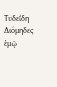Τυδεΐδη Διόμηδες ἐμῷ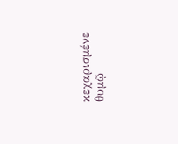κεχαρισμένε θυμῷ